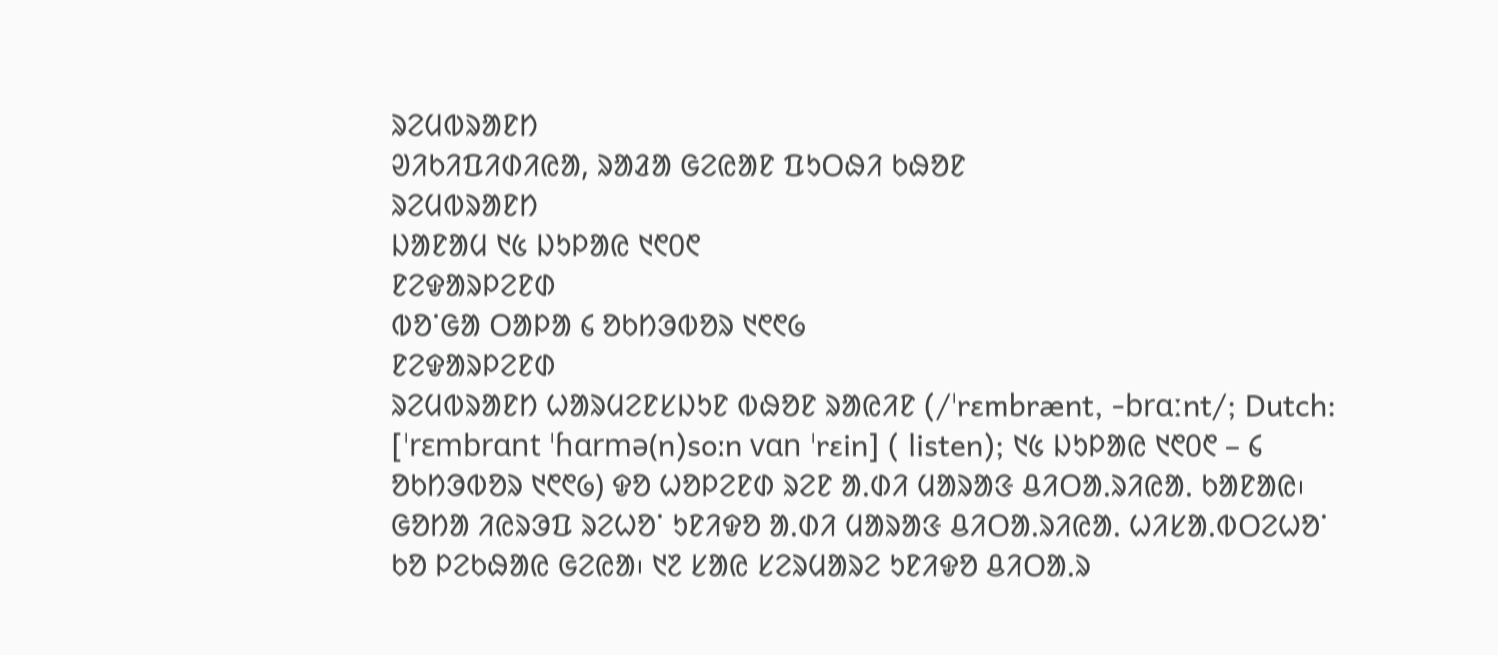ᱨᱮᱢᱵᱨᱟᱱᱴ
ᱣᱤᱠᱤᱯᱤᱰᱤᱭᱟ, ᱨᱟᱲᱟ ᱜᱮᱭᱟᱱ ᱯᱩᱛᱷᱤ ᱠᱷᱚᱱ
ᱨᱮᱢᱵᱨᱟᱱᱴ
ᱡᱟᱱᱟᱢ ᱑᱕ ᱡᱩᱞᱟᱭ ᱑᱖᱐᱖
ᱱᱮᱫᱟᱨᱞᱮᱱᱰ
ᱵᱚᱸᱜᱟ ᱛᱟᱞᱟ ᱔ ᱚᱠᱴᱳᱵᱚᱨ ᱑᱖᱖᱙
ᱱᱮᱫᱟᱨᱞᱮᱱᱰ
ᱨᱮᱢᱵᱨᱟᱱᱴ ᱦᱟᱨᱢᱮᱱᱥᱡᱩᱱ ᱵᱷᱚᱱ ᱨᱟᱭᱤᱱ (/ˈrɛmbrænt, -brɑːnt/; Dutch: [ˈrɛmbrɑnt ˈɦɑrmə(n)soːn vɑn ˈrɛin] ( listen); ᱑᱕ ᱡᱩᱞᱟᱭ ᱑᱖᱐᱖ – ᱔ ᱚᱠᱴᱳᱵᱚᱨ ᱑᱖᱖᱙) ᱫᱚ ᱦᱚᱞᱮᱱᱰ ᱨᱮᱱ ᱟᱹᱰᱤ ᱢᱟᱨᱟᱝ ᱪᱤᱛᱟᱹᱨᱤᱭᱟᱹ ᱠᱟᱱᱟᱭ᱾ ᱜᱚᱴᱟ ᱤᱭᱨᱳᱯ ᱨᱮᱦᱚᱸ ᱩᱱᱤᱫᱚ ᱟᱹᱰᱤ ᱢᱟᱨᱟᱝ ᱪᱤᱛᱟᱹᱨᱤᱭᱟᱹ ᱦᱤᱥᱟᱹᱵᱛᱮᱦᱚᱸ ᱠᱚ ᱞᱮᱠᱷᱟᱭ ᱜᱮᱭᱟ᱾ ᱑᱗ ᱥᱟᱭ ᱥᱮᱨᱢᱟᱨᱮ ᱩᱱᱤᱫᱚ ᱪᱤᱛᱟᱹᱨ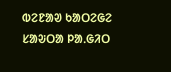ᱵᱮᱱᱟᱣ ᱠᱟᱛᱮᱜᱮ ᱥᱟᱶᱛᱟ ᱞᱟᱹᱜᱤᱛ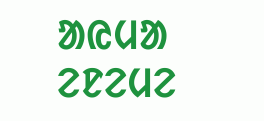ᱟᱭᱢᱟ ᱮᱱᱮᱢᱮ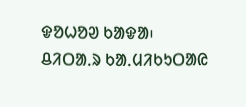ᱫᱚᱦᱚᱣ ᱠᱟᱫᱟ᱾
ᱪᱤᱛᱟᱹᱨ ᱠᱟᱹᱢᱤᱠᱩᱛᱟᱭ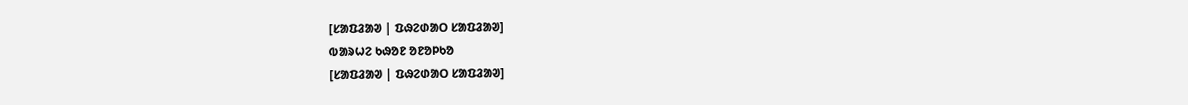[ᱥᱟᱯᱲᱟᱣ | ᱯᱷᱮᱰᱟᱛ ᱥᱟᱯᱲᱟᱣ]
ᱵᱟᱨᱦᱮ ᱠᱷᱚᱱ ᱚᱱᱚᱞᱠᱚ
[ᱥᱟᱯᱲᱟᱣ | ᱯᱷᱮᱰᱟᱛ ᱥᱟᱯᱲᱟᱣ]